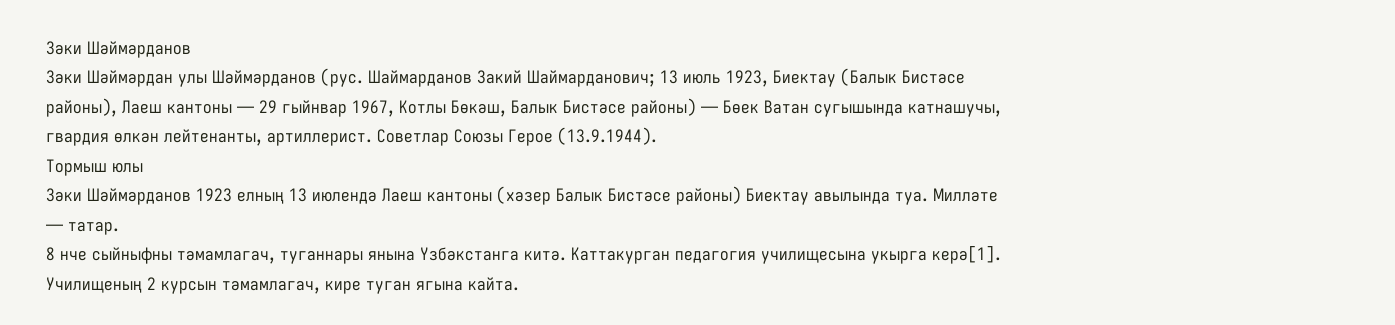Зәки Шәймәрданов
Зәки Шәймәрдан улы Шәймәрданов (рус. Шаймарданов Закий Шаймарданович; 13 июль 1923, Биектау (Балык Бистәсе районы), Лаеш кантоны — 29 гыйнвар 1967, Котлы Бөкәш, Балык Бистәсе районы) — Бөек Ватан сугышында катнашучы, гвардия өлкән лейтенанты, артиллерист. Советлар Союзы Герое (13.9.1944).
Тормыш юлы
Зәки Шәймәрданов 1923 елның 13 июлендә Лаеш кантоны (хәзер Балык Бистәсе районы) Биектау авылында туа. Милләте — татар.
8 нче сыйныфны тәмамлагач, туганнары янына Үзбәкстанга китә. Каттакурган педагогия училищесына укырга керә[1]. Училищеның 2 курсын тәмамлагач, кире туган ягына кайта.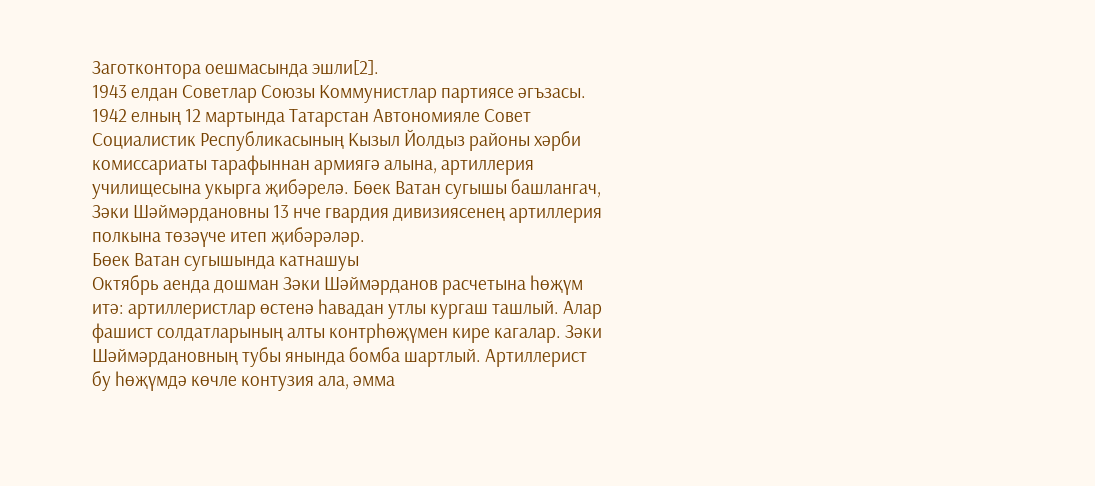Заготконтора оешмасында эшли[2].
1943 елдан Советлар Союзы Коммунистлар партиясе әгъзасы.
1942 елның 12 мартында Татарстан Автономияле Совет Социалистик Республикасының Кызыл Йолдыз районы хәрби комиссариаты тарафыннан армиягә алына, артиллерия училищесына укырга җибәрелә. Бөек Ватан сугышы башлангач, Зәки Шәймәрдановны 13 нче гвардия дивизиясенең артиллерия полкына төзәүче итеп җибәрәләр.
Бөек Ватан сугышында катнашуы
Октябрь аенда дошман Зәки Шәймәрданов расчетына һөҗүм итә: артиллеристлар өстенә һавадан утлы кургаш ташлый. Алар фашист солдатларының алты контрһөҗүмен кире кагалар. Зәки Шәймәрдановның тубы янында бомба шартлый. Артиллерист бу һөҗүмдә көчле контузия ала, әмма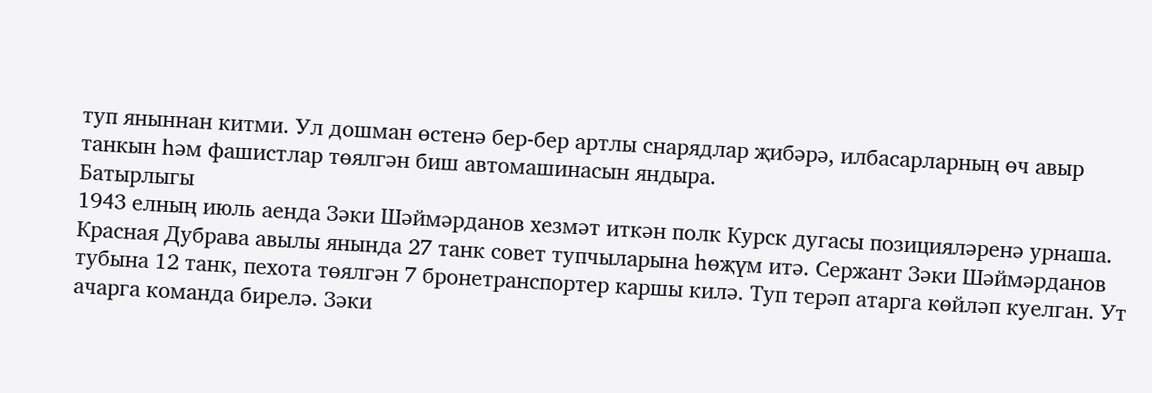туп яныннан китми. Ул дошман өстенә бер-бер артлы снарядлар җибәрә, илбасарларның өч авыр танкын һәм фашистлар төялгән биш автомашинасын яндыра.
Батырлыгы
1943 елның июль аенда Зәки Шәймәрданов хезмәт иткән полк Курск дугасы позицияләренә урнаша. Красная Дубрава авылы янында 27 танк совет тупчыларына һөҗүм итә. Сержант Зәки Шәймәрданов тубына 12 танк, пехота төялгән 7 бронетранспортер каршы килә. Туп терәп атарга көйләп куелган. Ут ачарга команда бирелә. Зәки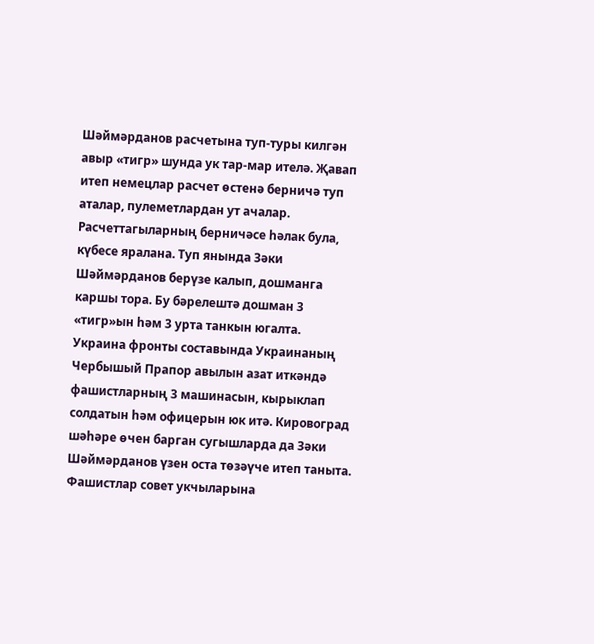Шәймәрданов расчетына туп-туры килгән авыр «тигр» шунда ук тар-мар ителә. Җавап итеп немецлар расчет өстенә берничә туп аталар, пулеметлардан ут ачалар. Расчеттагыларның берничәсе һәлак була, күбесе яралана. Туп янында Зәки Шәймәрданов берүзе калып, дошманга каршы тора. Бу бәрелештә дошман 3 «тигр»ын һәм 3 урта танкын югалта.
Украина фронты составында Украинаның Чербышый Прапор авылын азат иткәндә фашистларның 3 машинасын, кырыклап солдатын һәм офицерын юк итә. Кировоград шәһәре өчен барган сугышларда да Зәки Шәймәрданов үзен оста төзәүче итеп таныта. Фашистлар совет укчыларына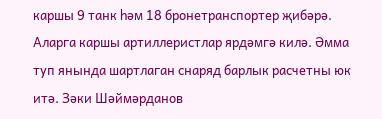каршы 9 танк һәм 18 бронетранспортер җибәрә. Аларга каршы артиллеристлар ярдәмгә килә. Әмма туп янында шартлаган снаряд барлык расчетны юк итә. Зәки Шәймәрданов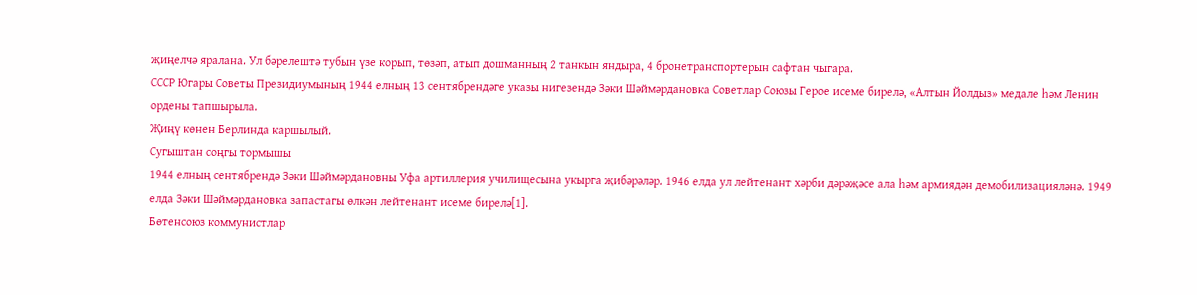җиңелчә яралана. Ул бәрелештә тубын үзе корып, төзәп, атып дошманның 2 танкын яндыра, 4 бронетранспортерын сафтан чыгара.
СССР Югары Советы Президиумының 1944 елның 13 сентябрендәге указы нигезендә Зәки Шәймәрдановка Советлар Союзы Герое исеме бирелә, «Алтын Йолдыз» медале һәм Ленин ордены тапшырыла.
Җиңү көнен Берлинда каршылый.
Сугыштан соңгы тормышы
1944 елның сентябрендә Зәки Шәймәрдановны Уфа артиллерия училищесына укырга җибәрәләр. 1946 елда ул лейтенант хәрби дәрәҗәсе ала һәм армиядән демобилизацияләнә. 1949 елда Зәки Шәймәрдановка запастагы өлкән лейтенант исеме бирелә[1].
Бөтенсоюз коммунистлар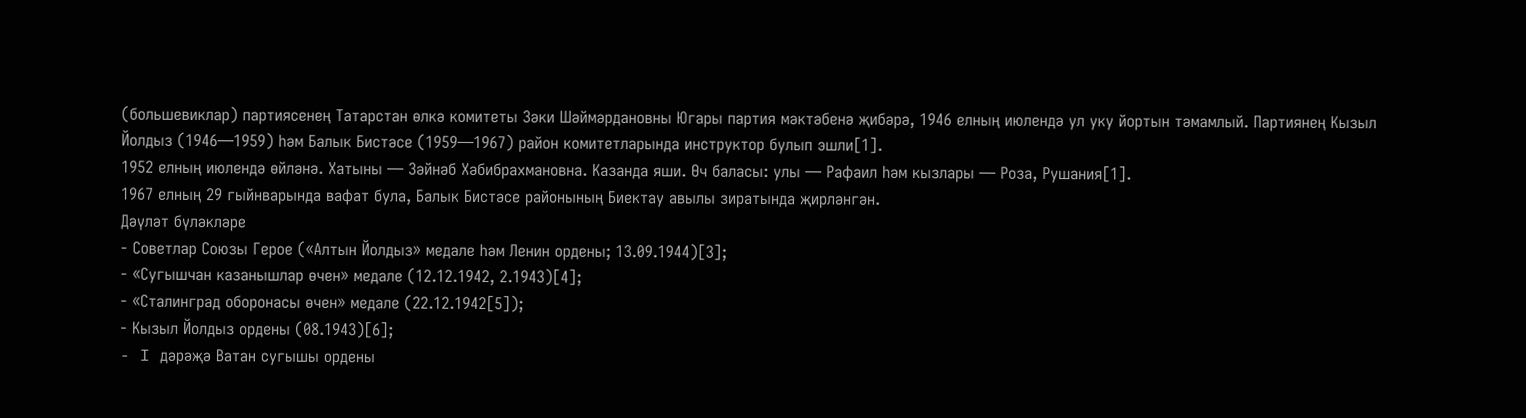(большевиклар) партиясенең Татарстан өлкә комитеты Зәки Шәймәрдановны Югары партия мәктәбенә җибәрә, 1946 елның июлендә ул уку йортын тәмамлый. Партиянең Кызыл Йолдыз (1946—1959) һәм Балык Бистәсе (1959—1967) район комитетларында инструктор булып эшли[1].
1952 елның июлендә өйләнә. Хатыны — Зәйнәб Хәбибрахмановна. Казанда яши. Өч баласы: улы — Рафаил һәм кызлары — Роза, Рушания[1].
1967 елның 29 гыйнварында вафат була, Балык Бистәсе районының Биектау авылы зиратында җирләнгән.
Дәүләт бүләкләре
- Советлар Союзы Герое («Алтын Йолдыз» медале һәм Ленин ордены; 13.09.1944)[3];
- «Сугышчан казанышлар өчен» медале (12.12.1942, 2.1943)[4];
- «Сталинград оборонасы өчен» медале (22.12.1942[5]);
- Кызыл Йолдыз ордены (08.1943)[6];
- I дәрәҗә Ватан сугышы ордены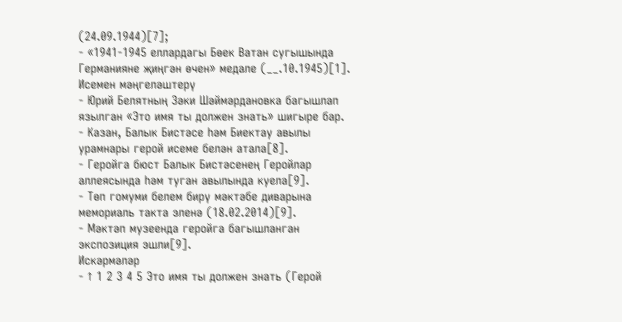(24.09.1944)[7];
- «1941-1945 еллардагы Бөек Ватан сугышында Германияне җиңгән өчен» медале (__.10.1945)[1].
Исемен мәңгеләштерү
- Юрий Белятның Зәки Шәймәрдановка багышлап язылган «Это имя ты должен знать» шигыре бар.
- Казан, Балык Бистәсе һәм Биектау авылы урамнары герой исеме белән атала[8].
- Геройга бюст Балык Бистәсенең Геройлар аллеясында һәм туган авылында куела[9].
- Төп гомуми белем бирү мәктәбе диварына мемориаль такта эленә (18.02.2014)[9].
- Мәктәп музеенда геройга багышланган экспозиция эшли[9].
Искәрмәләр
- ↑ 1 2 3 4 5 Это имя ты должен знать (Герой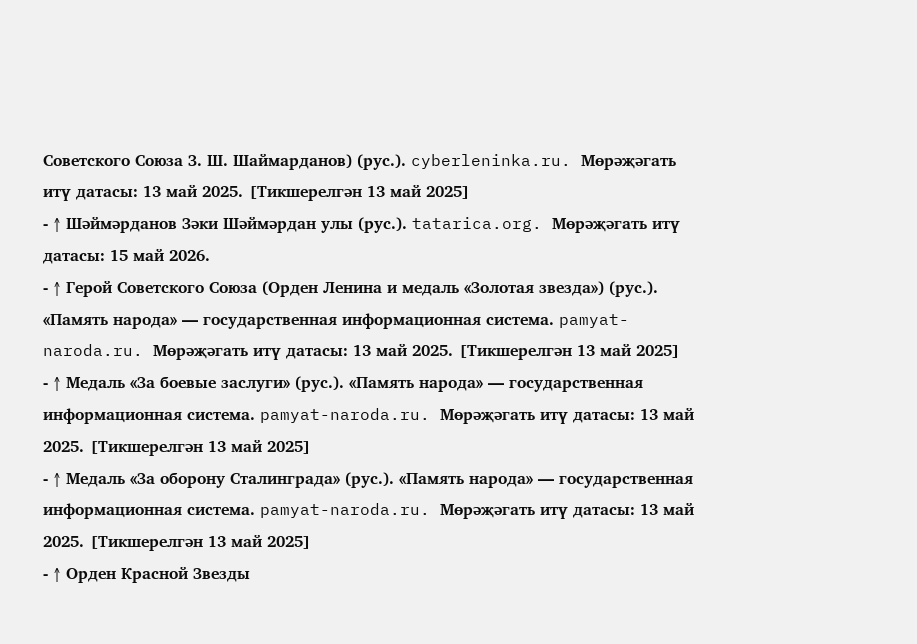Советского Союза З. Ш. Шаймарданов) (рус.). cyberleninka.ru. Мөрәҗәгать итү датасы: 13 май 2025. [Тикшерелгән 13 май 2025]
- ↑ Шәймәрданов Зәки Шәймәрдан улы (рус.). tatarica.org. Мөрәҗәгать итү датасы: 15 май 2026.
- ↑ Герой Советского Союза (Орден Ленина и медаль «Золотая звезда») (рус.). «Память народа» — государственная информационная система. pamyat-naroda.ru. Мөрәҗәгать итү датасы: 13 май 2025. [Тикшерелгән 13 май 2025]
- ↑ Медаль «За боевые заслуги» (рус.). «Память народа» — государственная информационная система. pamyat-naroda.ru. Мөрәҗәгать итү датасы: 13 май 2025. [Тикшерелгән 13 май 2025]
- ↑ Медаль «За оборону Сталинграда» (рус.). «Память народа» — государственная информационная система. pamyat-naroda.ru. Мөрәҗәгать итү датасы: 13 май 2025. [Тикшерелгән 13 май 2025]
- ↑ Орден Красной Звезды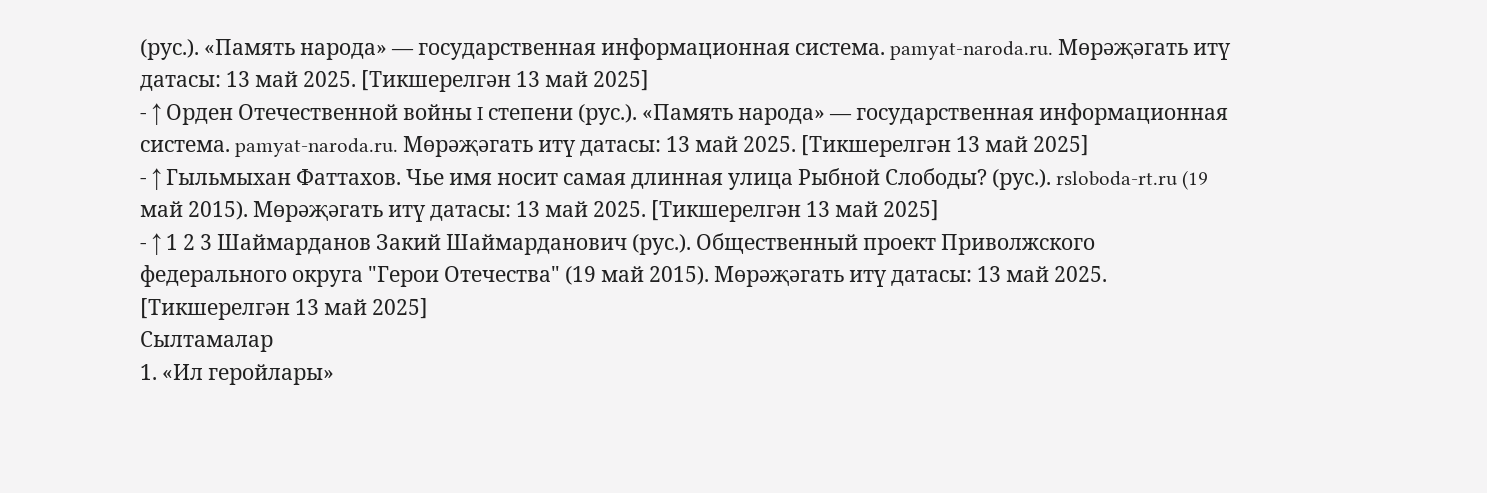(рус.). «Память народа» — государственная информационная система. pamyat-naroda.ru. Мөрәҗәгать итү датасы: 13 май 2025. [Тикшерелгән 13 май 2025]
- ↑ Орден Отечественной войны I степени (рус.). «Память народа» — государственная информационная система. pamyat-naroda.ru. Мөрәҗәгать итү датасы: 13 май 2025. [Тикшерелгән 13 май 2025]
- ↑ Гыльмыхан Фаттахов. Чье имя носит самая длинная улица Рыбной Слободы? (рус.). rsloboda-rt.ru (19 май 2015). Мөрәҗәгать итү датасы: 13 май 2025. [Тикшерелгән 13 май 2025]
- ↑ 1 2 3 Шаймарданов Закий Шаймарданович (рус.). Общественный проект Приволжского федерального округа "Герои Отечества" (19 май 2015). Мөрәҗәгать итү датасы: 13 май 2025. [Тикшерелгән 13 май 2025]
Сылтамалар
1. «Ил геройлары»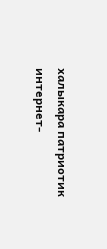халыкара патриотик интернет-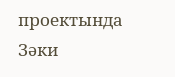проектында Зәки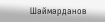Шәймәрданов